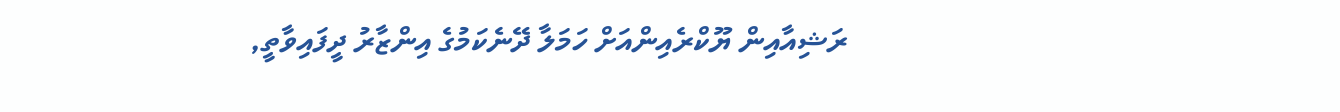ރަޝިއާއިން ޔޫކްރެއިންއަށް ހަމަލާ ދޭނެކަމުގެ އިންޒާރު ދީފައިވާތީ,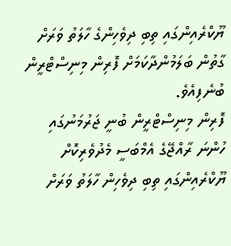ޔޫކްރެއިންގައި ތިބި ދިވެހިންގެ ހާލަތު ވަރަށް ގާތުން ބަލަމުންދާކަމަށް ފޮރިން މިނިސްޓްރީން ބުނެފިއެވެ.
ފޮރިން މިނިސްޓްރީން ބުނީ ޖަރުމަނުގައި ހުންނަ ރާއްޖޭގެ އެމްބަސީ މެދުވެރިކޮށް ޔޫކްރެއިންގައި ތިބި ދިވެހިން ހާލަތު ވަރަށް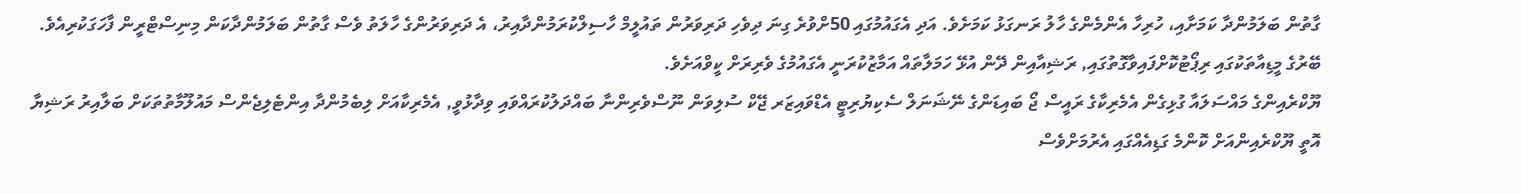ގާތުން ބަލަމުންދާ ކަމަށާއި، ހުރިހާ އެންމެންގެ ހާލު ރަނގަޅު ކަމަށެވެ. އަދި އެގައުމުގައި 50ށްވުރެ ގިނަ ދިވެހި ދަރިވަރުން ތައުލީމް ހާސިލްކުރަމުންދާއިރު، އެ ދަރިވަރުންގެ ހާލަތު ވެސް ގާތުން ބަލަމުންދާކަން މިނިސްޓްރީން ފާހަގަކުރިއެވެ.
ބޭރުގެ މީޑިއާތަކުގައި ރިޕޯޓުކޮށްފައިވާގޮތުގައި, ރަޝިއާއިން ދޭން އުޅޭ ހަމަލާތައް އަމާޒުކުރަނީ އެގައުމުގެ ވެރިރަށް ކީވްއަށެވެ.
ޔޫކްރެއިންގެ މައްސަލައާ ގުޅިގެން އެމެރިކާގެ ރައީސް ޖޯ ބައިޑަންގެ ނޭޝަނަލް ސެކިޔުރިޓީ އެޑްވައިޒަރ ޖޭކް ސުލިވަން ނޫސްވެރިންނާ ބައްދަލުކުރައްވައި ވިދާޅުވީ, އެމެރިކާއަށް ލިބެމުންދާ އިންޓެލިޖެންސް މައުލޫމާތުތަކަށް ބަލާއިރު ރަޝިޔާ އޮތީ ޔޫކްރެއިންއަށް ކޮންމެ ގަޑިއެއްގައި އެރުމަށްވެސް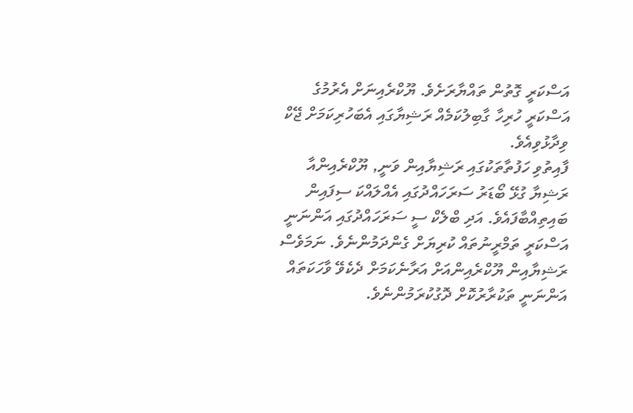އަސްކަރީ ގޮތުން ތައްޔާރަށެވެ. ޔޫކްރެއިނަށް އެރުމުގެ އަސްކަރީ ހުރިހާ ގާބިލުކަމެއް ރަޝިޔާގައި އެބަހުރިކަމަށް ޖޭކް ވިދާޅުވިއެވެ.
ފާއިތުވި ހަފުތާތަކުގައި ރަޝިޔާއިން ވަނީ, ޔޫކްރެއިންއާ ރަޝިޔާ ގުޅޭ ބޯޑަރު ސަރަހައްދުގައި އެއްލައްކަ ސިފައިން ބައިތިއްބާފައެވެ. އަދި ބްލެކް ސީ ސަރަހައްދުގައި އަންނަނީ އަސްކަރީ ތަމްރީނުތައް ކުރިޔަށް ގެންދަމުންނެވެ. ނަމަވެސް ރަޝިޔާއިން ޔޫކްރެއިންއަށް އަރާނެކަމަށް ދެކެވޭ ވާހަކަތައް އަންނަނީ ތަކުރާރުކޮށް ދޮގުކުރަމުންނެވެ.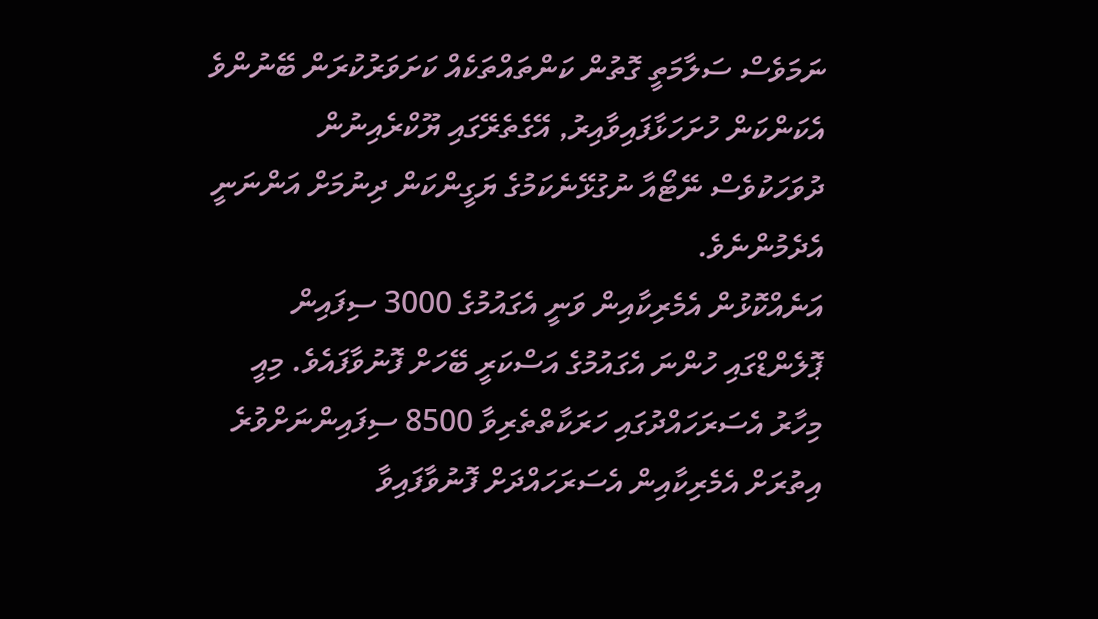ނަމަވެސް ސަލާމަތީ ގޮތުން ކަންތައްތަކެއް ކަށަވަރުކުރަން ބޭނުންވެ އެކަންކަން ހުށަހަޅާފައިވާއިރު, އޭގެތެރޭގައި ޔޫކްރެއިނުން ދުވަހަކުވެސް ނޭޓޯއާ ނުގުޅޭނެކަމުގެ ޔަގީންކަން ދިނުމަށް އަންނަނީ އެދެމުންނެވެ.
އަނެއްކޮޅުން އެމެރިކާއިން ވަނީ އެގައުމުގެ 3000 ސިފައިން ޕޮލެންޑްގައި ހުންނަ އެގައުމުގެ އަސްކަރީ ބޭހަށް ފޮނުވާފައެވެ. މިއީ މިހާރު އެސަރަހައްދުގައި ހަރަކާތްތެރިވާ 8500 ސިފައިންނަށްވުރެ އިތުރަށް އެމެރިކާއިން އެސަރަހައްދަށް ފޮނުވާފައިވާ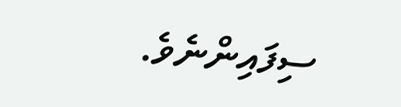ސިފައިންނެވެ.